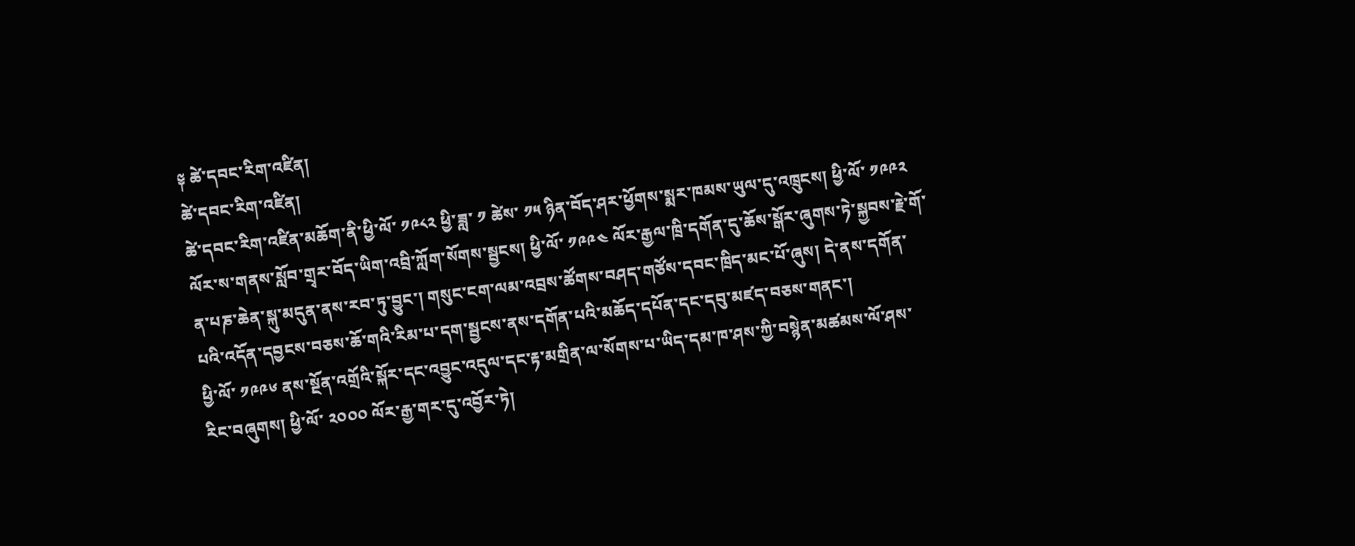༈ ཚེ་དབང་རིག་འཛིན།
ཚེ་དབང་རིག་འཛིན།
ཚེ་དབང་རིག་འཛིན་མཆོག་ནི་ཕྱི་ལོ་ ༡༩༨༢ ཕྱི་ཟླ་ ༡ ཚེས་ ༡༥ ཉིན་བོད་ཤར་ཕྱོགས་སྨར་ཁམས་ཡུལ་དུ་འཁྲུངས། ཕྱི་ལོ་ ༡༩༩༢ ལོར་ས་གནས་སློབ་གྲྭར་བོད་ཡིག་འབྲི་ཀློག་སོགས་སྦྱངས། ཕྱི་ལོ་ ༡༩༩༤ ལོར་རྒྱལ་ཁྲི་དགོན་དུ་ཆོས་སྒོར་ཞུགས་ཏེ་སྐྱབས་རྗེ་གོ་ན་པཎ་ཆེན་སྐུ་མདུན་ནས་རབ་ཏུ་བྱུང་། གསུང་ངག་ལམ་འབྲས་ཚོགས་བཤད་གཙོས་དབང་ཁྲིད་མང་པོ་ཞུས། དེ་ནས་དགོན་པའི་འདོན་དབྱངས་བཅས་ཆོ་གའི་རིམ་པ་དག་སྦྱངས་ནས་དགོན་པའི་མཆོད་དཔོན་དང་དབུ་མཛད་བཅས་གནང་།
ཕྱི་ལོ་ ༡༩༩༦ ནས་སྔོན་འགྲོའི་སྐོར་དང་འབྱུང་འདུལ་དང་རྟ་མགྲིན་ལ་སོགས་པ་ཡིད་དམ་ཁ་ཤས་ཀྱི་བསྙེན་མཚམས་ལོ་ཤས་རིང་བཞུགས། ཕྱི་ལོ་ ༢༠༠༠ ལོར་རྒྱ་གར་དུ་འབྱོར་ཏེ།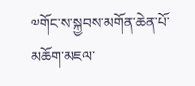༧གོང་ས་སྐྱབས་མགོན་ཆེན་པོ་མཆོག་མཇལ་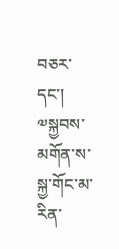བཅར་དང་། ༧སྐྱབས་མགོན་ས་སྐྱ་གོང་མ་རིན་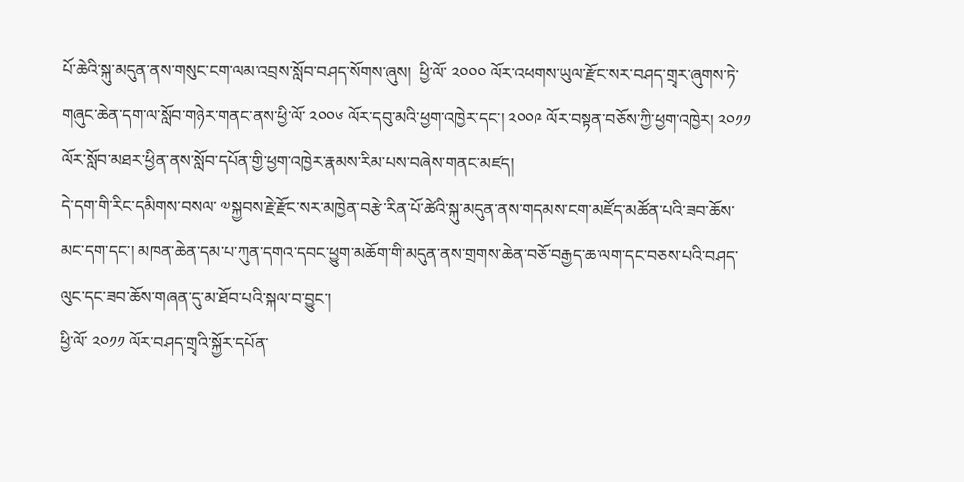པོ་ཆེའི་སྐུ་མདུན་ནས་གསུང་ངག་ལམ་འབྲས་སློབ་བཤད་སོགས་ཞུས།  ཕྱི་ལོ་ ༢༠༠༠ ལོར་འཕགས་ཡུལ་རྫོང་སར་བཤད་གྲྭར་ཞུགས་ཏེ་གཞུང་ཆེན་དག་ལ་སློབ་གཉེར་གནང་ནས་ཕྱི་ལོ་ ༢༠༠༦ ལོར་དབུ་མའི་ཕྱག་འཁྱེར་དང་། ༢༠༠༩ ལོར་བསྟན་བཅོས་ཀྱི་ཕྱག་འཁྱེར། ༢༠༡༡ ལོར་སློབ་མཐར་ཕྱིན་ནས་སློབ་དཔོན་གྱི་ཕྱག་འཁྱེར་རྣམས་རིམ་པས་བཞེས་གནང་མཛད།
དེ་དག་གི་རིང་དམིགས་བསལ་ ༧སྐྱབས་རྗེ་རྫོང་སར་མཁྱེན་བརྩེ་རིན་པོ་ཚེའི་སྐུ་མདུན་ནས་གདམས་ངག་མཛོད་མཚོན་པའི་ཟབ་ཆོས་མང་དག་དང་། མཁན་ཆེན་དམ་པ་ཀུན་དགའ་དབང་ཕྱུག་མཆོག་གི་མདུན་ནས་གྲགས་ཆེན་བཅོ་བརྒྱད་ཆ་ལག་དང་བཅས་པའི་བཤད་ལུང་དང་ཟབ་ཆོས་གཞན་དུ་མ་ཐོབ་པའི་སྐལ་བ་བྱུང་།
ཕྱི་ལོ་ ༢༠༡༡ ལོར་བཤད་གྲྭའི་སྐྱོར་དཔོན་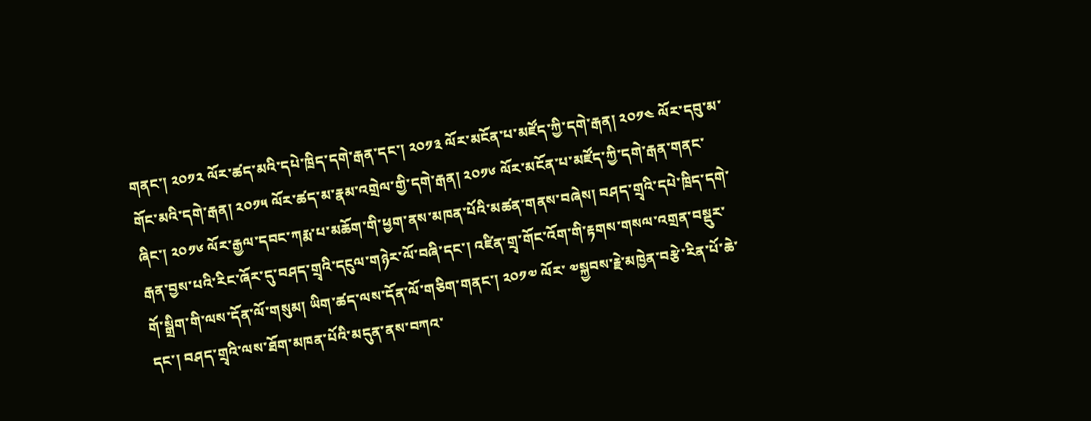གནང་། ༢༠༡༢ ལོར་ཚད་མའི་དཔེ་ཁྲིད་དགེ་རྒན་དང་། ༢༠༡༣ ལོར་མངོན་པ་མཛོད་ཀྱི་དགེ་རྒན། ༢༠༡༤ ལོར་དབུ་མ་གོང་མའི་དགེ་རྒན། ༢༠༡༥ ལོར་ཚད་མ་རྣམ་འགྲེལ་གྱི་དགེ་རྒན། ༢༠༡༦ ལོར་མངོན་པ་མཛོད་ཀྱི་དགེ་རྒན་གནང་ཞིང་། ༢༠༡༦ ལོར་རྒྱལ་དབང་ཀརྨ་པ་མཆོག་གི་ཕྱག་ནས་མཁན་པོའི་མཚན་གནས་བཞེས། བཤད་གྲྭའི་དཔེ་ཁྲིད་དགེ་རྒན་བྱས་པའི་རིང་ཞོར་དུ་བཤད་གྲྭའི་དངུལ་གཉེར་ལོ་བཞི་དང་། འཛིན་གྲྭ་གོང་འོག་གི་རྟགས་གསལ་འགྲན་བསྡུར་གོ་སྒྲིག་གི་ལས་དོན་ལོ་གསུམ། ཡིག་ཚད་ལས་དོན་ལོ་གཅིག་གནང་། ༢༠༡༧ ལོར་ ༧སྐྱབས་རྗེ་མཁྱེན་བརྩེ་རིན་པོ་ཆེ་དང་། བཤད་གྲྭའི་ལས་ཐོག་མཁན་པོའི་མདུན་ནས་བཀའ་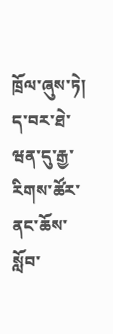ཁྲོལ་ཞུས་ཏེ། ད་བར་ཐེ་ཝན་དུ་རྒྱ་རིགས་ཚོར་ནང་ཆོས་སློབ་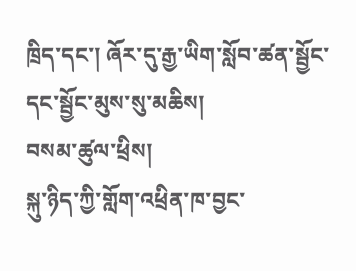ཁྲིད་དང་། ཞོར་དུ་རྒྱ་ཡིག་སློབ་ཚན་སྦྱོང་དང་སྦྱོང་མུས་སུ་མཆིས།
བསམ་ཚུལ་ཕྲིས།
སྐུ་ཉིད་ཀྱི་གློག་འཕྲིན་ཁ་བྱང་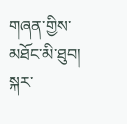གཞན་གྱིས་མཐོང་མི་ཐུབ། སྐར་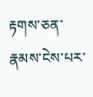རྟགས་ཅན་རྣམས་ངེས་པར་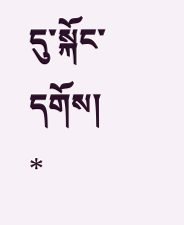དུ་སྐོང་དགོས། *